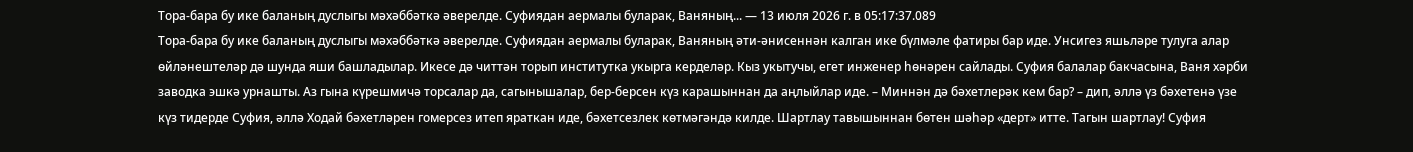Тора-бара бу ике баланың дуслыгы мәхәббәткә әверелде. Суфиядан аермалы буларак, Ваняның... — 13 июля 2026 г. в 05:17:37.089
Тора-бара бу ике баланың дуслыгы мәхәббәткә әверелде. Суфиядан аермалы буларак, Ваняның әти-әнисеннән калган ике бүлмәле фатиры бар иде. Унсигез яшьләре тулуга алар өйләнештеләр дә шунда яши башладылар. Икесе дә читтән торып институтка укырга керделәр. Кыз укытучы, егет инженер һөнәрен сайлады. Суфия балалар бакчасына, Ваня хәрби заводка эшкә урнашты. Аз гына күрешмичә торсалар да, сагынышалар, бер-берсен күз карашыннан да аңлыйлар иде. – Миннән дә бәхетлерәк кем бар? – дип, әллә үз бәхетенә үзе күз тидерде Суфия, әллә Ходай бәхетләрен гомерсез итеп яраткан иде, бәхетсезлек көтмәгәндә килде. Шартлау тавышыннан бөтен шәһәр «дерт» итте. Тагын шартлау! Суфия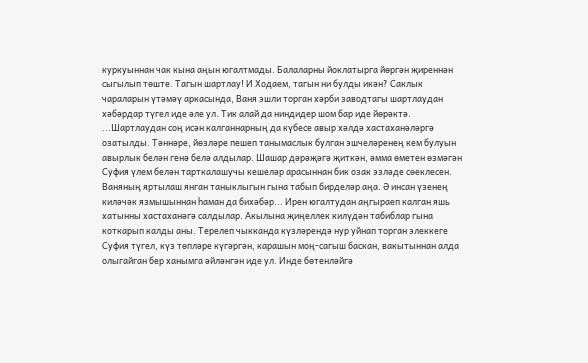куркуыннан чак кына аңын югалтмады. Балаларны йоклатырга йөргән җиреннән сыгылып төште. Тагын шартлау! И Ходаем, тагын ни булды икән? Саклык чараларын үтәмәү аркасында, Ваня эшли торган хәрби заводтагы шартлаудан хәбәрдар түгел иде әле ул. Тик алай да ниндидер шом бар иде йөрәктә. ...Шартлаудан соң исән калганнарның да күбесе авыр хәлдә хастаханәләргә озатылды. Тәннәре, йөзләре пешеп танымаслык булган эшчеләренең кем булуын авырлык белән генә белә алдылар. Шашар дәрәҗәгә җиткән, әмма өметен өзмәгән Суфия үлем белән тарткалашучы кешеләр арасыннан бик озак эзләде сөеклесен. Ваняның яртылаш янган таныклыгын гына табып бирделәр аңа. Ә инсан үзенең киләчәк язмышыннан һаман да бихәбәр... Ирен югалтудан аңгыраеп калган яшь хатынны хастаханәгә салдылар. Акылына җиңеллек килүдән табиблар гына коткарып калды аны. Терелеп чыкканда күзләрендә нур уйнап торган элеккеге Суфия түгел, күз төпләре күгәргән, карашын моң-сагыш баскан, вакытыннан алда олыгайган бер ханымга әйләнгән иде ул. Инде бөтенләйгә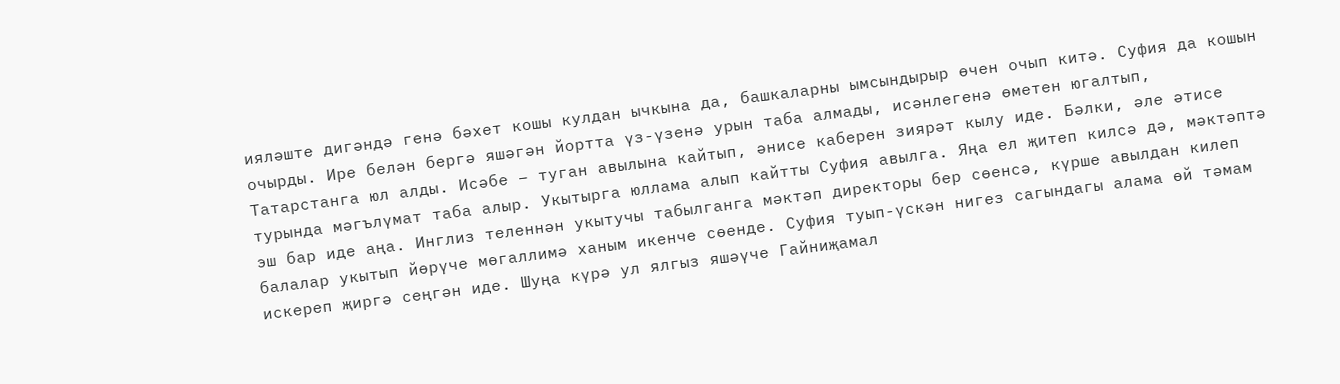ияләште дигәндә генә бәхет кошы кулдан ычкына да, башкаларны ымсындырыр өчен очып китә. Суфия да кошын очырды. Ире белән бергә яшәгән йортта үз-үзенә урын таба алмады, исәнлегенә өметен югалтып, Татарстанга юл алды. Исәбе – туган авылына кайтып, әнисе каберен зиярәт кылу иде. Бәлки, әле әтисе турында мәгълүмат таба алыр. Укытырга юллама алып кайтты Суфия авылга. Яңа ел җитеп килсә дә, мәктәптә эш бар иде аңа. Инглиз теленнән укытучы табылганга мәктәп директоры бер сөенсә, күрше авылдан килеп балалар укытып йөрүче мөгаллимә ханым икенче сөенде. Суфия туып-үскән нигез сагындагы алама өй тәмам искереп җиргә сеңгән иде. Шуңа күрә ул ялгыз яшәүче Гайниҗамал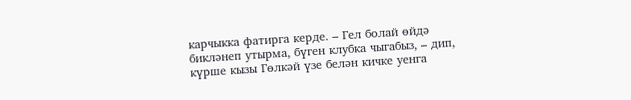карчыкка фатирга керде. – Гел болай өйдә бикләнеп утырма, бүген клубка чыгабыз, – дип, күрше кызы Гөлкәй үзе белән кичке уенга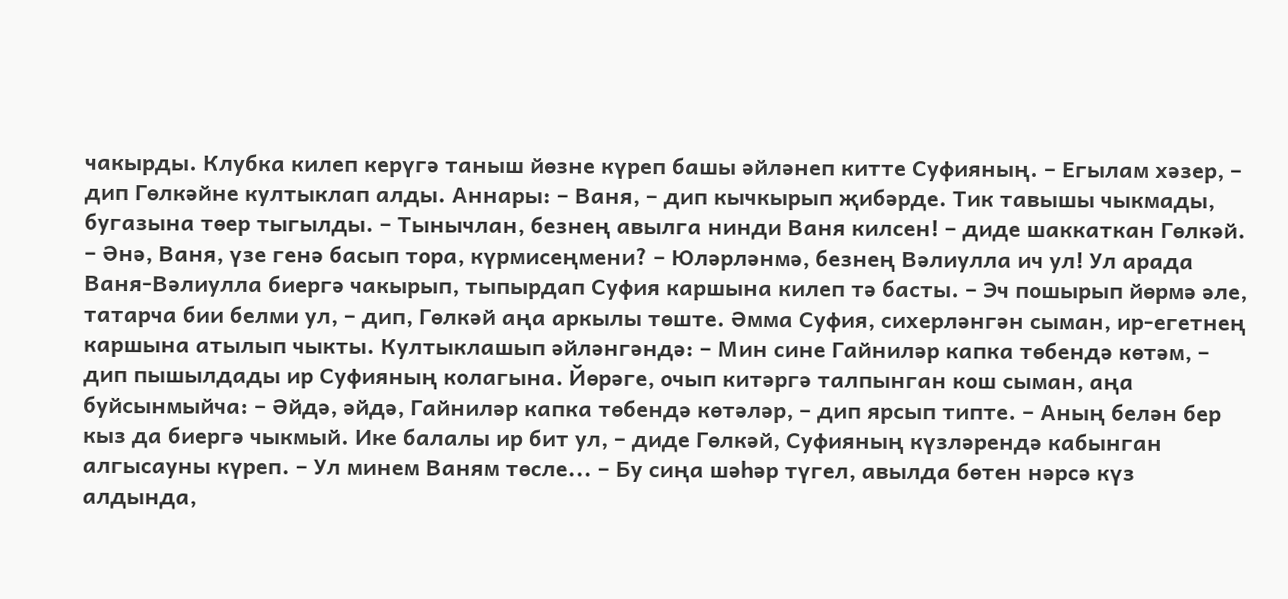чакырды. Клубка килеп керүгә таныш йөзне күреп башы әйләнеп китте Суфияның. – Егылам хәзер, – дип Гөлкәйне култыклап алды. Аннары: – Ваня, – дип кычкырып җибәрде. Тик тавышы чыкмады, бугазына төер тыгылды. – Тынычлан, безнең авылга нинди Ваня килсен! – диде шаккаткан Гөлкәй. – Әнә, Ваня, үзе генә басып тора, күрмисеңмени? – Юләрләнмә, безнең Вәлиулла ич ул! Ул арада Ваня-Вәлиулла биергә чакырып, тыпырдап Суфия каршына килеп тә басты. – Эч пошырып йөрмә әле, татарча бии белми ул, – дип, Гөлкәй аңа аркылы төште. Әмма Суфия, сихерләнгән сыман, ир-егетнең каршына атылып чыкты. Култыклашып әйләнгәндә: – Мин сине Гайниләр капка төбендә көтәм, – дип пышылдады ир Суфияның колагына. Йөрәге, очып китәргә талпынган кош сыман, аңа буйсынмыйча: – Әйдә, әйдә, Гайниләр капка төбендә көтәләр, – дип ярсып типте. – Аның белән бер кыз да биергә чыкмый. Ике балалы ир бит ул, – диде Гөлкәй, Суфияның күзләрендә кабынган алгысауны күреп. – Ул минем Ваням төсле... – Бу сиңа шәһәр түгел, авылда бөтен нәрсә күз алдында,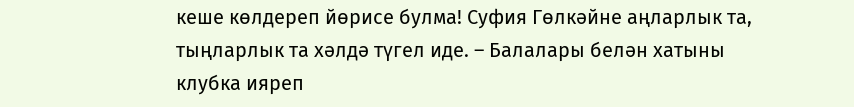кеше көлдереп йөрисе булма! Суфия Гөлкәйне аңларлык та, тыңларлык та хәлдә түгел иде. – Балалары белән хатыны клубка ияреп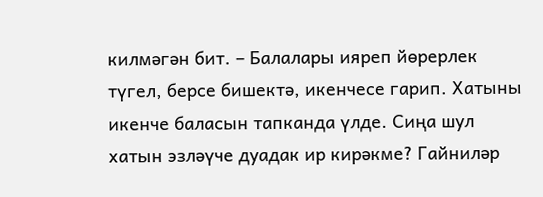килмәгән бит. – Балалары ияреп йөрерлек түгел, берсе бишектә, икенчесе гарип. Хатыны икенче баласын тапканда үлде. Сиңа шул хатын эзләүче дуадак ир кирәкме? Гайниләр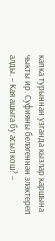капка турыннан узганда кызлар каршына чыкты ир. Суфияны беләгеннән эләктереп алды. – Кая ашыга бу асыл кош? –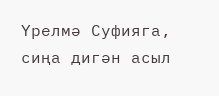Үрелмә Суфияга, сиңа дигән асыл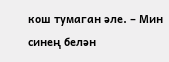кош тумаган әле. – Мин синең белән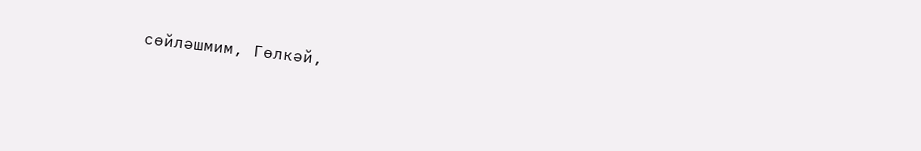сөйләшмим, Гөлкәй,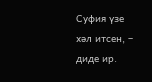Суфия үзе хәл итсен, – диде ир.